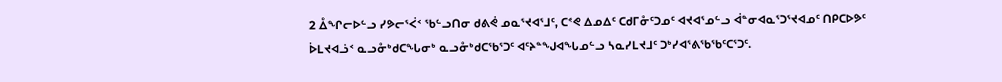2 ᐂᖏᓕᐅᓪᓗ ᓯᕗᓕᕐᐹᑉ ᖃᓪᓗᑎᓂ ᑯᕕᕚ ᓄᓇᕐᔪᐊᕐᒧᑦ, ᑕᕝᕙ ᐃᓄᐃᑦ ᑕᑯᒥᓁᑦᑐᓄᑦ ᐊᔪᐊᕐᓄᓪᓗ ᐋᓐᓂᐊᓇᕐᑐᕐᔪᐊᓄᑦ ᑎᑭᑕᐅᕗᑦ ᐆᒪᔪᐊᓘᑉ ᓇᓗᓁᒃᑯᑕᖓᓂᒃ ᓇᓗᓁᒃᑯᑕᖃᕐᑐᑦ ᐊᑦᔨᓐᖑᐊᖓᓄᓪᓗ ᓴᓇᓯᒪᔪᒧᑦ ᑐᒃᓯᐊᕐᕕᖃᖃᑦᑕᕐᑐᑦ.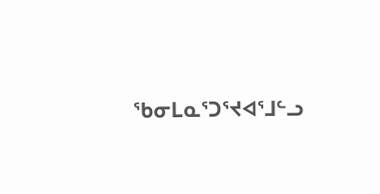ᖃᓂᒪᓇᕐᑐᕐᔪᐊᕐᒧᓪᓗ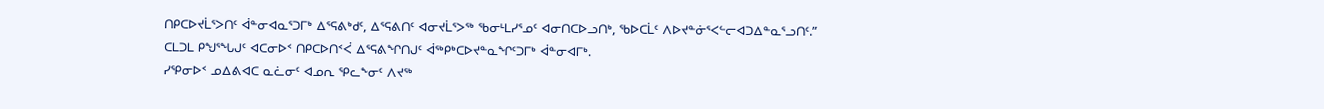ᑎᑭᑕᐅᔪᒫᕐᐳᑎᑦ ᐋᓐᓂᐊᓇᕐᑐᒥᒃ ᐃᕐᕋᕕᒃᑯᑦ, ᐃᕐᕋᕕᑎᑦ ᐊᓂᔪᒫᕐᐳᖅ ᖃᓂᒻᒪᓯᕐᓄᑦ ᐊᓂᑎᑕᐅᓗᑎᒃ, ᖃᐅᑕᒫᑦ ᐱᐅᔪᓐᓃᕐᐸᓪᓕᐊᑐᐃᓐᓇᕐᓗᑎᑦ.”
ᑕᒪᑐᒪ ᑭᖑᕐᖓᒍᑦ ᐊᑕᓂᐅᑉ ᑎᑭᑕᐅᑎᑉᐹ ᐃᕐᕋᕕᖏᑎᒍᑦ ᐋᖅᑭᒃᑕᐅᔪᓐᓇᖏᑦᑐᒥᒃ ᐋᓐᓂᐊᒥᒃ.
ᓯᕿᓂᐅᑉ ᓄᐃᕕᐊᑕ ᓇᓛᓂᑦ ᐊᓄᕆ ᕿᓚᖕᓂᑦ ᐱᔪᖅ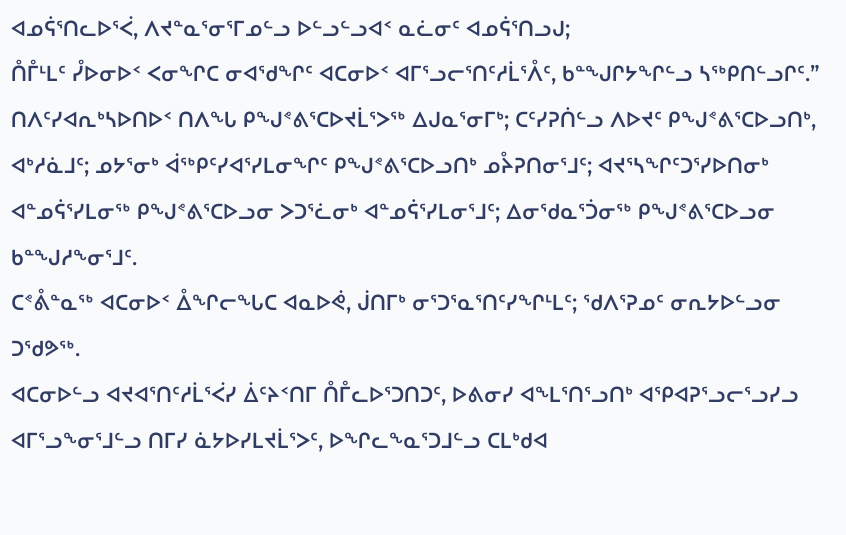ᐊᓄᕌᕐᑎᓚᐅᕐᐹ, ᐱᔪᓐᓇᕐᓂᕐᒥᓄᓪᓗ ᐅᓪᓗᓪᓗᐊᑉ ᓇᓛᓂᑦ ᐊᓄᕌᕐᑎᓗᒍ;
ᑍᒤᒻᒪᑦ ᓮᐅᓂᐅᑉ ᐸᓂᖏᑕ ᓂᐊᖁᖏᑦ ᐊᑕᓂᐅᑉ ᐊᒥᕐᓗᓕᕐᑎᑦᓱᒫᕐᐰᑦ, ᑲᓐᖑᒋᔭᖏᓪᓗ ᓴᖅᑭᑎᓪᓗᒋᑦ.”
ᑎᐱᑦᓯᐊᕆᒃᓴᐅᑎᐅᑉ ᑎᐱᖓ ᑭᖑᕝᕕᕐᑕᐅᔪᒫᕐᐳᖅ ᐃᒍᓇᕐᓂᒥᒃ; ᑕᑦᓯᕈᑏᓪᓗ ᐱᐅᔪᑦ ᑭᖑᕝᕕᕐᑕᐅᓗᑎᒃ, ᐊᒃᓱᓈᒧᑦ; ᓄᔭᕐᓂᒃ ᐋᖅᑭᑦᓯᐊᕐᓯᒪᓂᖏᑦ ᑭᖑᕝᕕᕐᑕᐅᓗᑎᒃ ᓄᔧᕈᑎᓂᕐᒧᑦ; ᐊᔪᕐᓴᖏᑦᑐᕐᓯᐅᑎᓂᒃ ᐊᓐᓄᕌᕐᓯᒪᓂᖅ ᑭᖑᕝᕕᕐᑕᐅᓗᓂ ᐳᑐᕐᓛᓂᒃ ᐊᓐᓄᕌᕐᓯᒪᓂᕐᒧᑦ; ᐃᓂᖁᓇᕐᑑᓂᖅ ᑭᖑᕝᕕᕐᑕᐅᓗᓂ ᑲᓐᖑᓱᖕᓂᕐᒧᑦ.
ᑕᕝᕔᓐᓇᖅ ᐊᑕᓂᐅᑉ ᐂᖏᓕᖓᑕ ᐊᓇᐅᕚ, ᒎᑎᒥᒃ ᓂᕐᑐᕐᓇᕐᑎᑦᓯᖏᒻᒪᑦ; ᖁᐱᕐᕈᓄᑦ ᓂᕆᔭᐅᓪᓗᓂ ᑐᖁᕗᖅ.
ᐊᑕᓂᐅᓪᓗ ᐊᔪᐊᕐᑎᑦᓱᒫᕐᐹᓯ ᐄᑦᔨᑉᑎᒥ ᑍᒤᓚᐅᕐᑐᑎᑐᑦ, ᐅᕕᓂᓯ ᐊᖕᒪᕐᑎᕐᓗᑎᒃ ᐊᕿᐊᕈᕐᓗᓕᕐᓗᓯᓗ ᐊᒥᕐᓗᖕᓂᕐᒧᓪᓗ ᑎᒥᓯ ᓈᔭᐅᓯᒪᔪᒫᕐᐳᑦ, ᐅᖏᓚᖕᓇᕐᑐᒧᓪᓗ ᑕᒪᒃᑯᐊ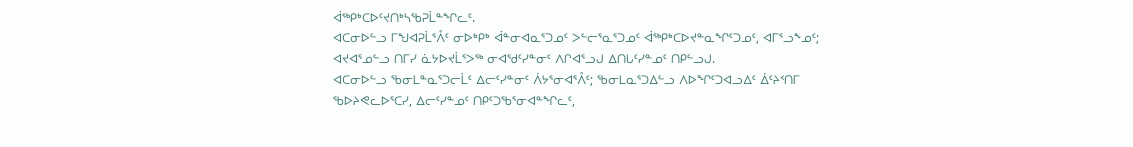ᐋᖅᑭᒃᑕᐅᑦᔪᑎᒃᓴᖃᕈᒫᓐᖏᓚᑦ.
ᐊᑕᓂᐅᓪᓗ ᒥᖑᐊᕈᒫᕐᐰᑦ ᓂᐅᒃᑭᒃ ᐋᓐᓂᐊᓇᕐᑐᓄᑦ ᐳᓪᓕᕐᓇᕐᑐᓄᑦ ᐋᖅᑭᒃᑕᐅᔪᓐᓇᖏᑦᑐᓄᑦ, ᐊᒥᕐᓗᖕᓄᑦ; ᐊᔪᐊᕐᓄᓪᓗ ᑎᒥᓯ ᓈᔭᐅᔪᒫᕐᐳᖅ ᓂᐊᖁᑦᓯᓐᓂᑦ ᐱᒋᐊᕐᓗᒍ ᐃᑎᒐᑦᓯᓐᓄᑦ ᑎᑭᓪᓗᒍ.
ᐊᑕᓂᐅᓪᓗ ᖃᓂᒪᓐᓇᕐᑐᓕᒫᑦ ᐃᓕᑦᓯᓐᓂᑦ ᐲᔭᕐᓂᐊᕐᐰᑦ; ᖃᓂᒪᓇᕐᑐᐃᓪᓗ ᐱᐅᖏᑦᑐᐊᓗᐃᑦ ᐄᑦᔨᑉᑎᒥ ᖃᐅᔨᕙᓚᐅᕐᑕᓯ, ᐃᓕᑦᓯᓐᓄᑦ ᑎᑭᑦᑐᖃᕐᓂᐊᓐᖏᓚᑦ,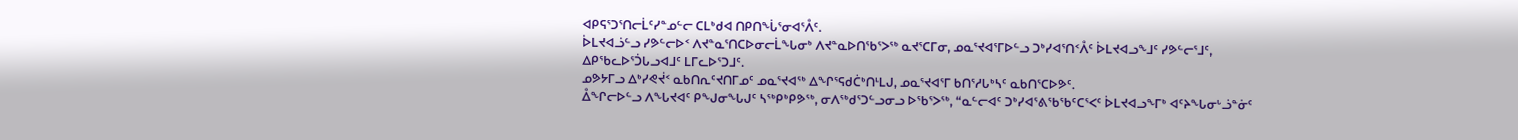ᐊᑭᕋᕐᑐᕐᑎᓕᒫᑦᓯᓐᓄᓪᓕ ᑕᒪᒃᑯᐊ ᑎᑭᑎᖔᕐᓂᐊᕐᐰᑦ.
ᐆᒪᔪᐊᓘᓪᓗ ᓯᕗᓪᓕᐅᑉ ᐱᔪᓐᓇᕐᑎᑕᐅᓂᓕᒫᖓᓂᒃ ᐱᔪᓐᓇᐅᑎᖃᕐᐳᖅ ᓇᔪᕐᑕᒥᓂ, ᓄᓇᕐᔪᐊᕐᒥᐅᓪᓗ ᑐᒃᓯᐊᕐᑎᑉᐰᑦ ᐆᒪᔪᐊᓗᖕᒧᑦ ᓯᕗᓪᓕᕐᒧᑦ, ᐃᑭᖃᓚᐅᕐᑑᒐᓗᐊᒧᑦ ᒪᒥᓚᐅᕐᑐᒧᑦ.
ᓄᕗᔭᒥᓗ ᐃᒃᓯᕙᔫᑉ ᓇᑲᑎᕆᑦᔪᑎᒥᓄᑦ ᓄᓇᕐᔪᐊᖅ ᐃᖏᕐᕋᑯᑖᒃᑎᒻᒪᒍ, ᓄᓇᕐᔪᐊᕐᒥ ᑲᑎᕐᓱᒐᒃᓴᑦ ᓇᑲᑎᕐᑕᐅᕗᑦ.
ᐂᖏᓕᐅᓪᓗ ᐱᖓᔪᐊᑦ ᑭᖑᓂᖓᒍᑦ ᓴᖅᑭᒃᑭᕗᖅ, ᓂᐱᖅᑯᕐᑐᓪᓗᓂᓗ ᐅᖃᕐᐳᖅ, “ᓇᓪᓕᐊᑦ ᑐᒃᓯᐊᕐᕕᖃᖃᑦᑕᕐᐸᑦ ᐆᒪᔪᐊᓗᖕᒥᒃ ᐊᑦᔨᖓᓂᒡᓘᓐᓃᑦ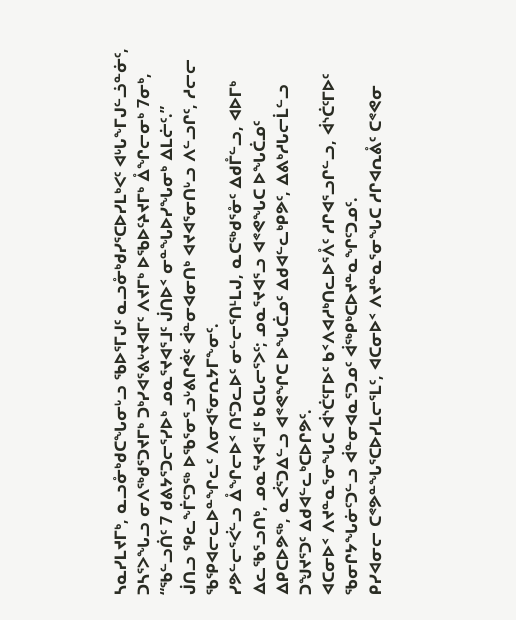ᓴᓇᓯᒪᔪᒥᒃ, ᓇᓗᓁᒃᑯᑕᖓᓂᒡᓗ ᖃᐅᕐᒥᒍᑦ ᓇᓗᓁᒃᑯᓯᕐᑕᐅᓯᒪᒃᐸᑦ ᐊᒡᒐᖕᒥᒍᓪᓘᓐᓃᑦ,
ᑐᓴᕐᐳᖓᓗ ᓂᐱᖅᑯᕐᑐᔪᒥᒃ ᑐᒃᓯᐊᕐᕕᒡᔪᐊᒥᑦ ᐱᔪᒥᒃ ᐅᖃᐅᑦᔨᔪᒥᒃ ᐂᖏᓕᓂᒃ 7ᓂᒃ, “ᖃᓪᓗᑏᑦ 7 ᑯᕕᔭᕐᑐᓕᕐᓯᐅᒃ ᓄᓇᕐᔪᐊᕐᒧᑦ ᒎᑎᐅᑉ ᓂᓐᖓᐅᓯᖓᓂᒃ ᐃᒪᓖᑦ.”
ᒎᑎᓗ ᕿᓚᖕᒦᑦᑐᖅ ᐅᖃᕐᓂᕐᓗᒡᕕᒋᕚᑦ ᐋᓐᓂᐊᓂᑎᒃ ᐊᔪᐊᕐᓂᑎᒡᓗ ᐱᓪᓗᒋᑦ, ᓱᓕᓕ ᖃᕿᐊᓕᓚᐅᓐᖏᓚᑦ ᐱᓂᐊᕐᓂᕆᔭᒥᖕᓂᑦ.
ᓯᕗᓪᓕᕐᐹᓪᓗ ᐂᖏᓕᐅᑉ ᑎᑦᑐᓚᐅᑦ ᓂᓪᓕᕐᑎᒻᒪᒍ, ᓇᑕᖅᑯᕐᓁᑦ ᐃᑯᒤᓪᓗ, ᐊᐅᒥᒃ ᐃᓚᖃᕐᓗᑎᒃ, ᓄᓇᕐᔪᐊᕐᒧᑦ ᑲᑕᒐᓕᕐᐳᑦ; ᓄᓇᕐᔪᐊᕐᓗ ᐊᕝᕙᖓᑕ ᐅᖓᑖᓄᑦ ᐃᑭᑕᐅᕗᖅ, ᓇᐹᕐᑐᐃᓪᓗ ᐊᕝᕙᖏᑕ ᐅᖓᑖᓄᑦ ᐃᑯᐊᓪᓚᒃᑭᕗᑦ, ᐃᕕᒃᓱᒐᓕᒫᓪᓗ ᑐᖑᔪᕐᑐᑦ ᐃᑯᐊᓪᓚᒃᑕᐅᒋᕗᑦ.
ᐊᑕᓂᐅᑉ ᐱᔪᓐᓇᕐᓂᖓᑕ ᐋᔅᑖᑦᒥᐅᑦ ᑲᑉᐱᐊᓱᒃᑎᓚᐅᕐᐰᑦ ᓱᒋᐊᕐᓗᒋᓪᓗ, ᐋᔅᑖᑦᒥᐅᑦ ᖃᓂᒋᔭᖓᓃᑦᑐᓪᓗ ᐋᓐᓂᐊᓇᕐᑐᓄᑦ ᐋᖅᑭᒃᑕᐅᔪᓐᓇᖏᑦᑐᓄᑦ.
ᑭᓯᐊᓂᓕ ᑕᕝᕗᓐᖓᕐᑕᐅᓯᒪᓕᕐᒪᑦ, ᐊᑕᓂᐅᑉ ᐱᔪᓐᓇᕐᓂᖓᑕ ᓱᒋᐊᕆᕔᑦ ᑕᕝᕙᓂ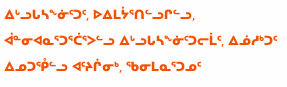ᐃᒡᓗᒐᓴᖕᓃᑦᑐᑦ, ᐅᐃᒪᔮᕐᑎᓪᓗᒋᓪᓗ, ᐋᓐᓂᐊᓇᕐᑐᕐᑖᕐᐳᓪᓗ ᐃᒡᓗᒐᓴᖕᓃᑦᑐᓕᒫᑦ, ᐃᓅᓱᒃᑐᑦ ᐃᓄᑐᕾᓪᓗ ᐊᑦᔨᒌᓂᒃ, ᖃᓂᒪᓇᕐᑐᓄᑦ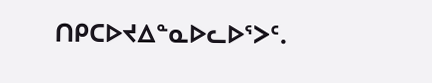ᑎᑭᑕᐅᔪᐃᓐᓇᐅᓚᐅᕐᐳᑦ.